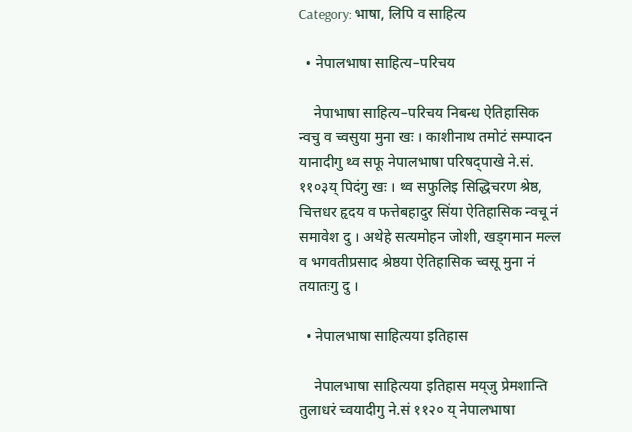Category: भाषा, लिपि व साहित्य

  • नेपालभाषा साहित्य–परिचय

    नेपाभाषा साहित्य–परिचय निबन्ध ऐतिहासिक न्वचु व च्वसुया मुना खः । काशीनाथ तमोटं सम्पादन यानादीगु थ्व सफू नेपालभाषा परिषद्पाखे ने.सं. ११०३य् पिदंगु खः । थ्व सफुलिइ सिद्धिचरण श्रेष्ठ, चित्तधर हृदय व फत्तेबहादुर सिंया ऐतिहासिक न्वचू नं समावेश दु । अथेहे सत्यमोहन जोशी, खड्गमान मल्ल व भगवतीप्रसाद श्रेष्ठया ऐतिहासिक च्वसू मुना नं तयातःगु दु ।

  • नेपालभाषा साहित्यया इतिहास

    नेपालभाषा साहित्यया इतिहास मय्‌जु प्रेमशान्ति तुलाधरं च्वयादीगु ने.सं ११२० य् नेपालभाषा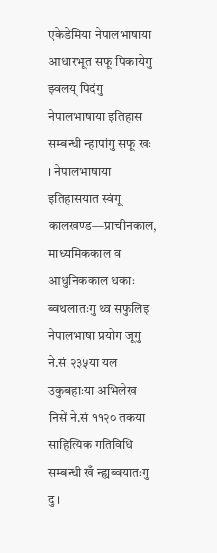एकेडेमिया नेपालभाषाया आधारभूत सफू पिकायेगु झ्वलय् पिदंगु नेपालभाषाया इतिहास सम्बन्धी न्हापांगु सफू खः । नेपालभाषाया इतिहासयात स्वंगू कालखण्ड—प्राचीनकाल, माध्यमिककाल व आधुनिककाल धकाः ब्वथलातःगु थ्व सफुलिइ नेपालभाषा प्रयोग जूगु ने.सं २३५या यल उकुबहाःया अभिलेख निसें ने.सं ११२० तकया साहित्यिक गतिविधि सम्बन्धी खँ न्ह्यब्वयातःगु दु ।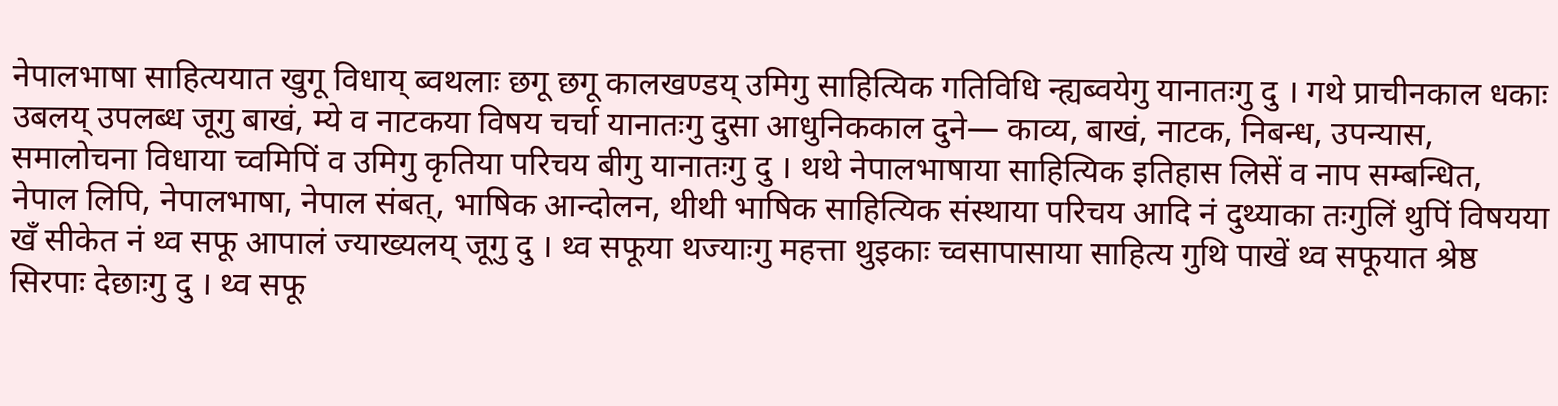नेपालभाषा साहित्ययात खुगू विधाय् ब्वथलाः छगू छगू कालखण्डय् उमिगु साहित्यिक गतिविधि न्ह्यब्वयेगु यानातःगु दु । गथे प्राचीनकाल धकाः उबलय् उपलब्ध जूगु बाखं, म्ये व नाटकया विषय चर्चा यानातःगु दुसा आधुनिककाल दुने— काव्य, बाखं, नाटक, निबन्ध, उपन्यास, समालोचना विधाया च्वमिपिं व उमिगु कृतिया परिचय बीगु यानातःगु दु । थथे नेपालभाषाया साहित्यिक इतिहास लिसें व नाप सम्बन्धित, नेपाल लिपि, नेपालभाषा, नेपाल संबत्, भाषिक आन्दोलन, थीथी भाषिक साहित्यिक संस्थाया परिचय आदि नं दुथ्याका तःगुलिं थुपिं विषयया खँ सीकेत नं थ्व सफू आपालं ज्याख्यलय् जूगु दु । थ्व सफूया थज्याःगु महत्ता थुइकाः च्वसापासाया साहित्य गुथि पाखें थ्व सफूयात श्रेष्ठ सिरपाः देछाःगु दु । थ्व सफू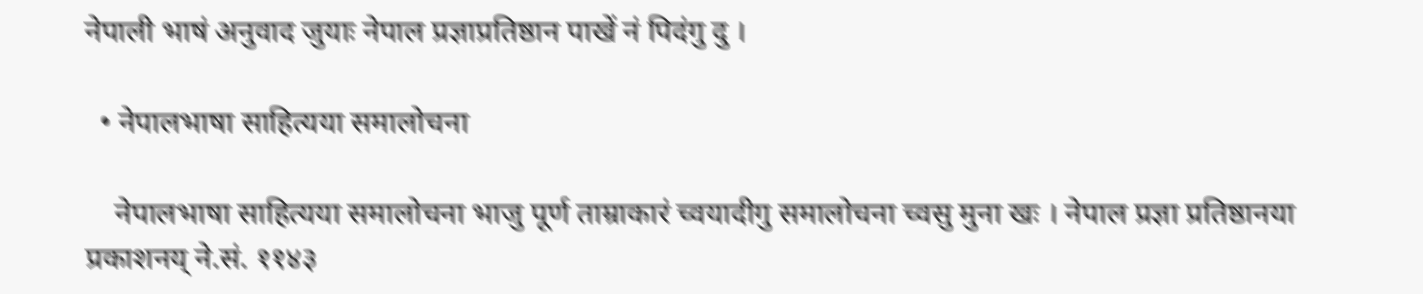नेपाली भाषं अनुवाद जुयाः नेपाल प्रज्ञाप्रतिष्ठान पाखें नं पिदंगु दु ।

  • नेपालभाषा साहित्यया समालोचना

    नेपालभाषा साहित्यया समालोचना भाजु पूर्ण ताम्राकारं च्वयादीगु समालोचना च्वसु मुना खः । नेपाल प्रज्ञा प्रतिष्ठानया प्रकाशनय् ने.सं. ११४३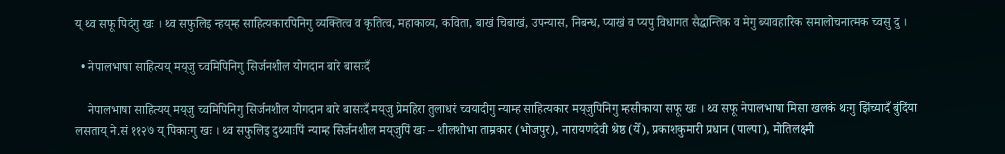य् थ्व सफू पिदंगु खः । थ्व सफुलिइ न्हय्‌म्ह साहित्यकारपिनिगु व्यक्तित्व व कृतित्व, महाकाव्य, कविता, बाखं चिबाखं, उपन्यास, निबन्ध, प्याखं व प्यपु विधागत सैद्धान्तिक व मेगु ब्यावहारिक समालोचनात्मक च्वसु दु ।

  • नेपालभाषा साहित्यय् मय्‌जु च्वमिपिनिगु सिर्जनशील योगदान बारे बासःदँ

    नेपालभाषा साहित्यय् मय्‌जु च्वमिपिनिगु सिर्जनशील योगदान बारे बासःदँ मय्‌जु प्रेमहिरा तुलाधरं च्वयादीगु न्याम्ह साहित्यकार मय्‌जुपिनिगु म्हसीकाया सफू खः । थ्व सफू नेपालभाषा मिसा खलकं थःगु झिंच्यादँ बुंदिंया लसताय् ने.सं ११२७ य् पिकाःगु खः । थ्व सफुलिइ दुथ्याःपिं न्याम्ह सिर्जनशील मय्‌जुपिं खः – शीलशोभा ताम्रकार (भोजपुर), नारायणदेवी श्रेष्ठ (येँ), प्रकाशकुमारी प्रधान (पाल्पा), मोतिलक्ष्मी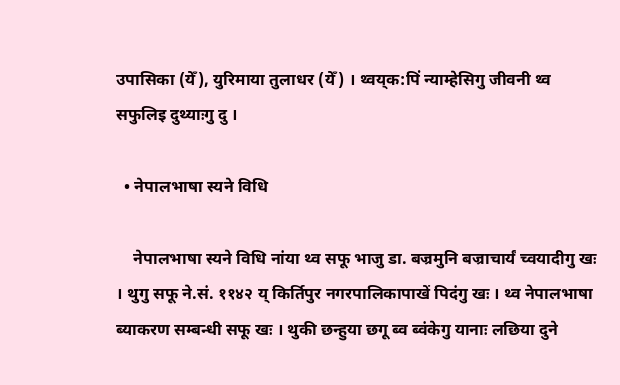उपासिका (येँ), युरिमाया तुलाधर (येँ) । थ्वय्‌क:पिं न्याम्हेसिगु जीवनी थ्व सफुलिइ दुथ्याःगु दु ।

  • नेपालभाषा स्यने विधि

    नेपालभाषा स्यने विधि नांया थ्व सफू भाजु डा. बज्रमुनि बज्राचार्यं च्वयादीगु खः । थुगु सफू ने.सं. ११४२ य् किर्तिपुर नगरपालिकापाखें पिदंगु खः । थ्व नेपालभाषा ब्याकरण सम्बन्धी सफू खः । थुकी छन्हुया छगू ब्व ब्वंकेगु यानाः लछिया दुने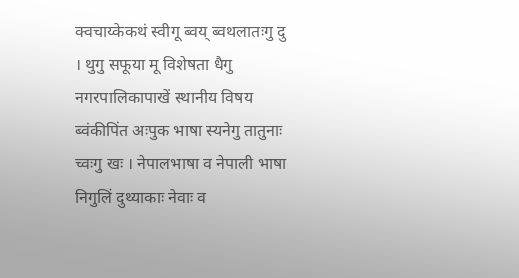क्वचाय्केकथं स्वीगू ब्वय् ब्वथलातःगु दु । थुगु सफूया मू विशेषता धैगु नगरपालिकापाखें स्थानीय विषय ब्वंकीपिंत अःपुक भाषा स्यनेगु तातुनाः च्वःगु खः । नेपालभाषा व नेपाली भाषा निगुलिं दुथ्याकाः नेवाः व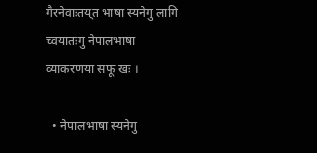गैरनेवाःतय्‌त भाषा स्यनेगु लागि च्वयातःगु नेपालभाषा व्याकरणया सफू खः ।

  • नेपालभाषा स्यनेगु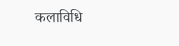कलाविधि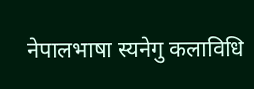नेपालभाषा स्यनेगु कलाविधि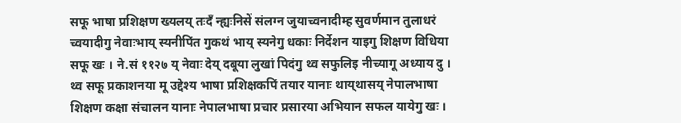सफू भाषा प्रशिक्षण ख्यलय् तःदँ न्ह्यःनिसें संलग्न जुयाच्वनादीम्ह सुवर्णमान तुलाधरं च्वयादीगु नेवाःभाय् स्यनीपिंत गुकथं भाय् स्यनेगु धकाः निर्देशन याइगु शिक्षण विधिया सफू खः । ने.सं ११२७ य् नेवाः देय् दबूया लुखां पिदंगु थ्व सफुलिइ नीच्यागू अध्याय दु । थ्व सफू प्रकाशनया मू उद्देश्य भाषा प्रशिक्षकपिं तयार यानाः थाय्‌थासय् नेपालभाषा शिक्षण कक्षा संचालन यानाः नेपालभाषा प्रचार प्रसारया अभियान सफल यायेगु खः ।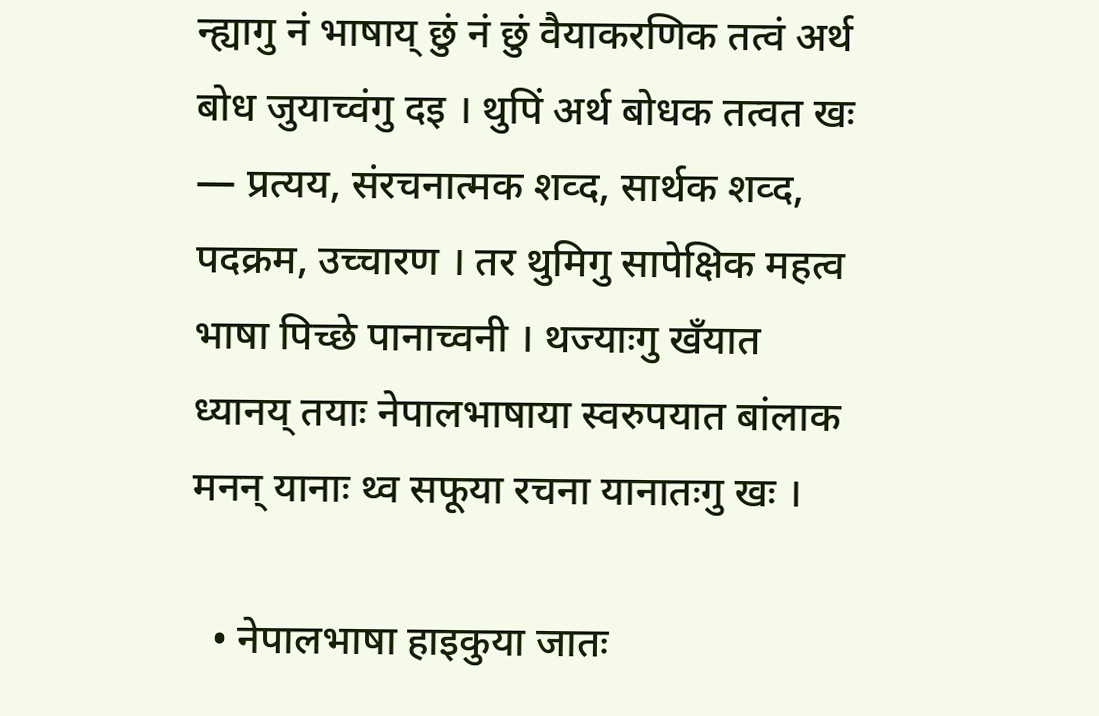न्ह्यागु नं भाषाय् छुं नं छुं वैयाकरणिक तत्वं अर्थ बोध जुयाच्वंगु दइ । थुपिं अर्थ बोधक तत्वत खः — प्रत्यय, संरचनात्मक शव्द, सार्थक शव्द, पदक्रम, उच्चारण । तर थुमिगु सापेक्षिक महत्व भाषा पिच्छे पानाच्वनी । थज्याःगु खँयात ध्यानय् तयाः नेपालभाषाया स्वरुपयात बांलाक मनन् यानाः थ्व सफूया रचना यानातःगु खः ।

  • नेपालभाषा हाइकुया जातः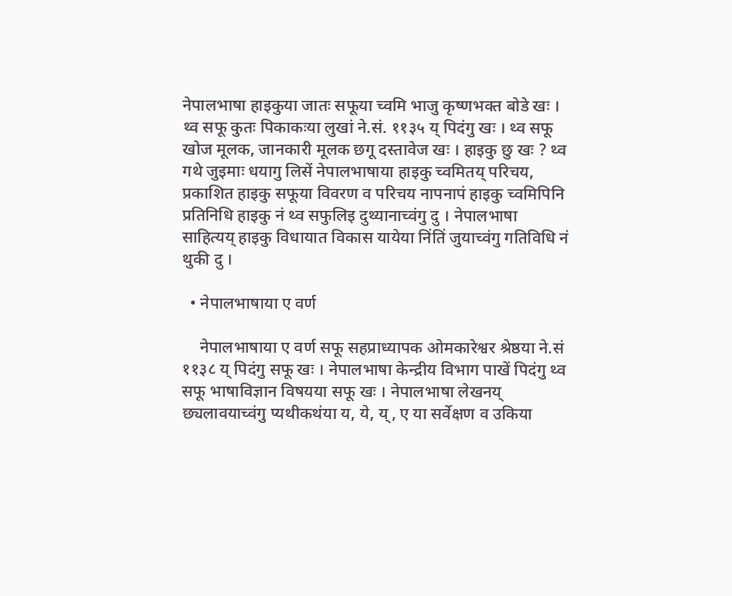नेपालभाषा हाइकुया जातः सफूया च्वमि भाजु कृष्णभक्त बोडे खः । थ्व सफू कुतः पिकाकःया लुखां ने.सं. ११३५ य् पिदंगु खः । थ्व सफू खोज मूलक, जानकारी मूलक छगू दस्तावेज खः । हाइकु छु खः ? थ्व गथे जुइमाः धयागु लिसें नेपालभाषाया हाइकु च्वमितय् परिचय, प्रकाशित हाइकु सफूया विवरण व परिचय नापनापं हाइकु च्वमिपिनि प्रतिनिधि हाइकु नं थ्व सफुलिइ दुथ्यानाच्वंगु दु । नेपालभाषा साहित्यय् हाइकु विधायात विकास यायेया निंतिं जुयाच्वंगु गतिविधि नं थुकी दु ।

  • नेपालभाषाया ए वर्ण

    नेपालभाषाया ए वर्ण सफू सहप्राध्यापक ओमकारेश्वर श्रेष्ठया ने.सं ११३८ य् पिदंगु सफू खः । नेपालभाषा केन्द्रीय विभाग पाखें पिदंगु थ्व सफू भाषाविज्ञान विषयया सफू खः । नेपालभाषा लेखनय् छ्यलावयाच्वंगु प्यथीकथंया य, ये, य्, ए या सर्वेक्षण व उकिया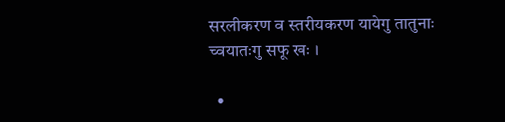सरलीकरण व स्तरीयकरण यायेगु तातुनाः च्वयातःगु सफू खः ।

  •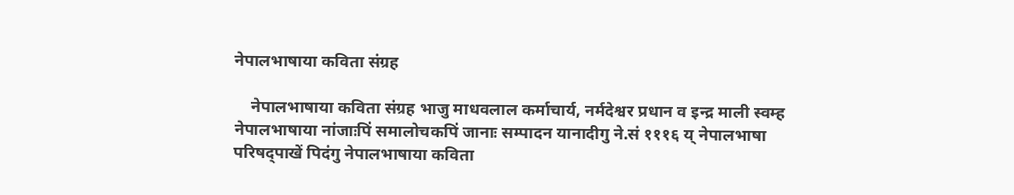नेपालभाषाया कविता संग्रह

    नेपालभाषाया कविता संग्रह भाजु माधवलाल कर्माचार्य, नर्मदेश्वर प्रधान व इन्द्र माली स्वम्ह नेपालभाषाया नांजाःपिं समालोचकपिं जानाः सम्पादन यानादीगु ने.सं १११६ य् नेपालभाषा परिषद्पाखें पिदंगु नेपालभाषाया कविता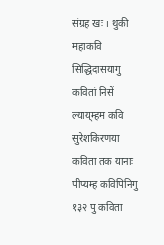संग्रह खः । थुकी महाकवि सिद्धिदासयागु कवितां निसें ल्याय्‌म्हम कवि सुरेशकिरणया कविता तक यानाः पीप्यम्ह कविपिनिगु १३२ पु कविता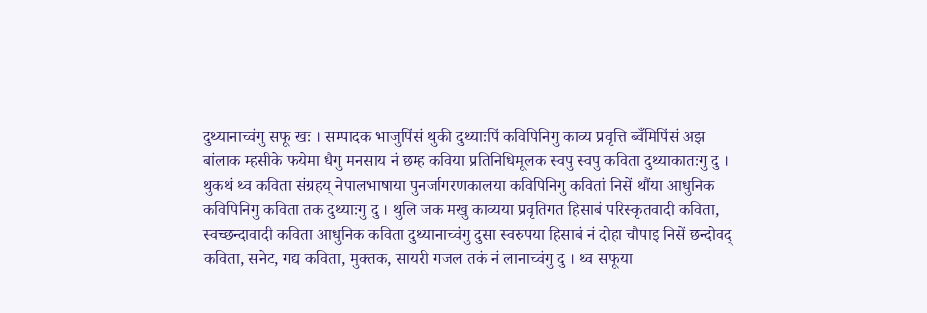दुथ्यानाच्वंगु सफू खः । सम्पादक भाजुपिंसं थुकी दुथ्याःपिं कविपिनिगु काव्य प्रवृत्ति ब्वँमिपिंसं अझ बांलाक म्हसीके फयेमा धैगु मनसाय नं छम्ह कविया प्रतिनिधिमूलक स्वपु स्वपु कविता दुथ्याकातःगु दु । थुकथं थ्व कविता संग्रहय् नेपालभाषाया पुनर्जागरणकालया कविपिनिगु कवितां निसें थौंया आधुनिक कविपिनिगु कविता तक दुथ्याःगु दु । थुलि जक मखु काव्यया प्रवृतिगत हिसाबं परिस्कृतवादी कविता, स्वच्छन्दावादी कविता आधुनिक कविता दुथ्यानाच्वंगु दुसा स्वरुपया हिसाबं नं दोहा चौपाइ निसें छन्दोवद् कविता, सनेट, गद्य कविता, मुक्तक, सायरी गजल तकं नं लानाच्वंगु दु । थ्व सफूया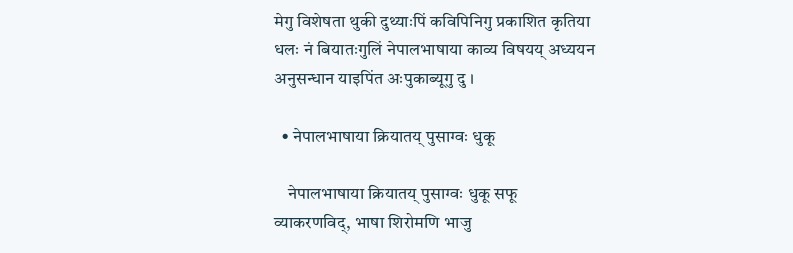मेगु विशेषता थुकी दुथ्याःपिं कविपिनिगु प्रकाशित कृतिया धलः नं बियातःगुलिं नेपालभाषाया काव्य विषयय् अध्ययन अनुसन्धान याइपिंत अःपुकाब्यूगु दु ।

  • नेपालभाषाया क्रियातय् पुसाग्वः धुकू

    नेपालभाषाया क्रियातय् पुसाग्वः धुकू सफू व्याकरणविद्, भाषा शिरोमणि भाजु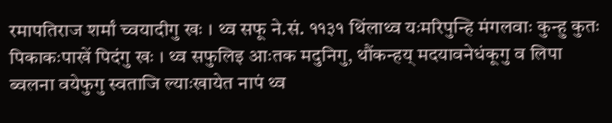रमापतिराज शर्मां च्वयादीगु खः । थ्व सफू ने.सं. ११३१ थिंलाथ्व यःमरिपुन्हि मंगलवाः कुन्हु कुतः पिकाकःपाखें पिदंगु खः । थ्व सफुलिइ आःतक मदुनिगु, थौंकन्हय् मदयावनेधंकूगु व लिपा ब्वलना वयेफुगु स्वताजि ल्याःखायेत नापं थ्व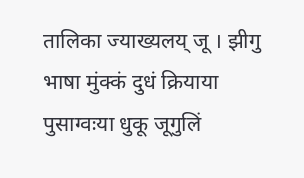तालिका ज्याख्यलय् जू । झीगु भाषा मुंक्कं दुधं क्रियाया पुसाग्वःया धुकू जूगुलिं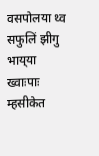वसपोलया थ्व सफुलिं झीगु भाय्‌या ख्वाःपाः म्हसीकेत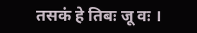तसकं हे तिबः जू वः ।